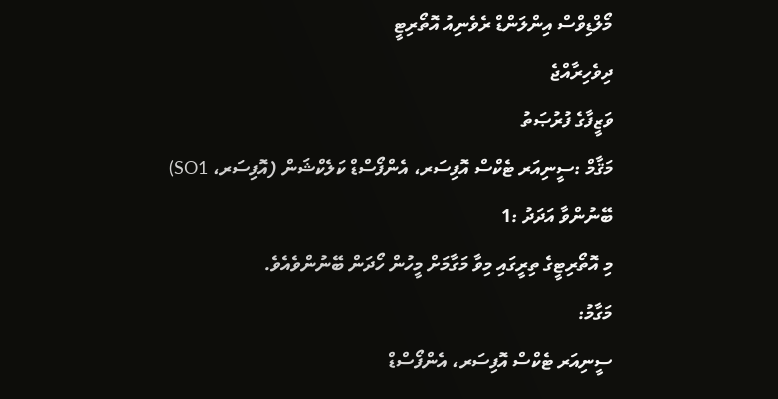މޯލްޑިވްސް އިންލަންޑް ރެވެނިއު އޮތޯރިޓީ
ދިވެހިރާއްޖެ
ވަޒީފާގެ ފުރުޞަތު
މަޤާމް :ސީނިއަރ ޓެކްސް އޮފިސަރ، އެންފޯސްޑް ކަލެކްޝަން (އޮފިސަރ، SO1)
ބޭނުންވާ އަދަދު :1
މި އޮތޯރިޓީގެ ތިރީގައި މިވާ މަގާމަށް މީހުން ހޯދަން ބޭނުންވެއެވެ.
މަގާމު:
ސީނިއަރ ޓެކްސް އޮފިސަރ، އެންފޯސްޑް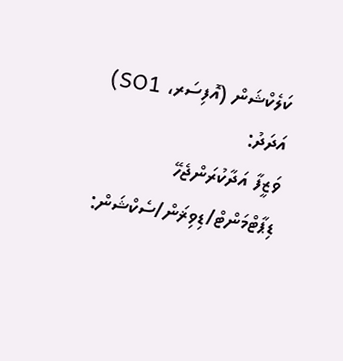ކަލެކްޝަން (އޮފިސަރ، SO1)
އަދަދު:
ވަޒީފާ އަދާކުރަންޖެހޭ ޑިޕާޓްމަންޓް/ޑިވިޜަން/ސެކްޝަން: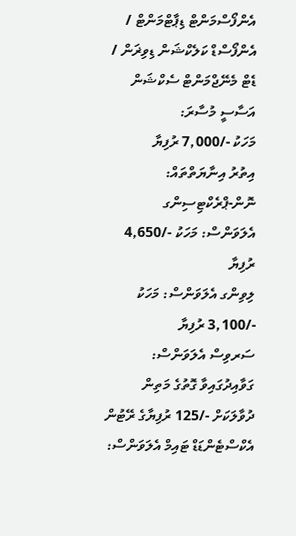އެންފޯސްމަންޓް ޑިޕާޓްމަންޓް / އެންފޯސްޑް ކަލެކްޝަން ޑިވިޜަން / ޑެޓް މެނޭޖްމަންޓް ސެކްޝަން
އަސާސީ މުސާރަ:
މަހަކު -/7,000 ރުފިޔާ
އިތުރު އިނާޔަތްތައް:
ނޮން-ޕްރެކްޓިސިންގ އެލަވަންސް: މަހަކު -/4,650 ރުފިޔާ
ލިވިންގ އެލަވަންސް: މަހަކު -/3,100 ރުފިޔާ
ސަރވިސް އެލަވަންސް: ގަވާއިދުގައިވާ ގޮތުގެ މަތިން ދުވާލަކަށް -/125 ރުފިޔާގެ ރޭޓުން
އެކްސްޓެންޑަޑް ޓައިމް އެލަވަންސް: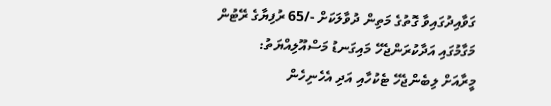ގަވާއިދުގައިވާ ގޮތުގެ މަތިން ދުވާލަކަށް -/65 ރުފިޔާގެ ރޭޓުން
މަގާމުގައި އަދާކުރަންޖެހޭ މައިގަނޑު މަސްއޫލިއްޔަތު:
މީރާއަށް ލިބެންޖެހޭ ޓެކުހާއި އަދި އެހެނިހެން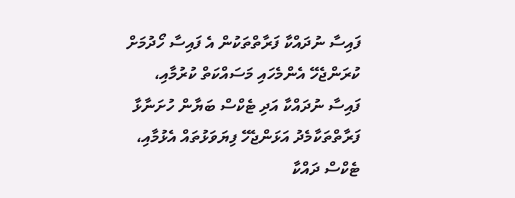ފައިސާ ނުދައްކާ ފަރާތްތަކުން އެ ފައިސާ ހޯދުމަށް ކުރަންޖެހޭ އެންމެހައި މަސައްކަތް ކުރުމާއި، ފައިސާ ނުދައްކާ އަދި ޓެކްސް ބަޔާން ހުށަނާޅާ ފަރާތްތަކާމެދު އަޅަންޖެހޭ ފިޔަވަޅުތައް އެޅުމާއި، ޓެކްސް ދައްކާ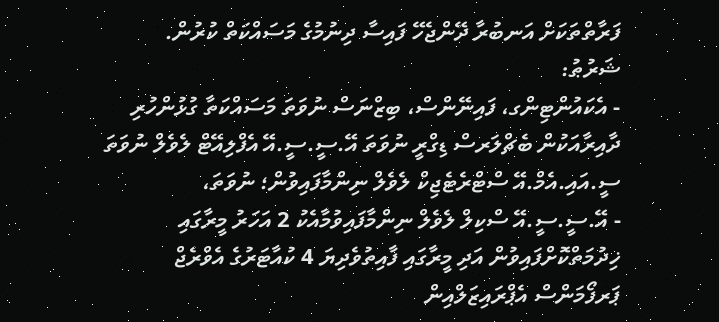ފަރާތްތަކަށް އަނބުރާ ދޭންޖެހޭ ފައިސާ ދިނުމުގެ މަސައްކަތް ކުރުން.
ޝަރުޠު:
- އެކައުންޓިންގ، ފައިނޭންސް، ބިޒްނަސް ނުވަތަ މަސައްކަތާ ގުޅުންހުރި ދާއިރާއަކުން ބެޗްލަރސް ޑިގްރީ ނުވަތަ އޭ.ސީ.ސީ.އޭ އެފްލިއޭޓް ލެވެލް ނުވަތަ ސީ.އައި.އެމް.އޭ ސްޓްރެޓެޖިކް ލެވެލް ނިންމާފައިވުން؛ ނުވަތަ،
- އޭ.ސީ.ސީ.އޭ ސްކިލް ލެވެލް ނިންމާފައިވުމާއެކު 2 އަހަރު މީރާގައި ޚިދުމަތްކޮށްފައިވުން އަދި މީރާގައި ފާއިތުވެދިޔަ 4 ކުއާޓަރުގެ އެވްރެޖް ޕަރފޯމަންސް އެޕްރައިޒަލްއިން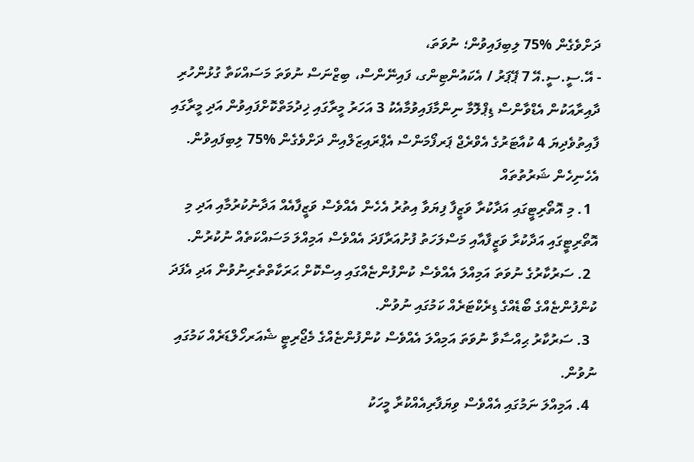ދަށްވެގެން %75 ލިބިފައިވުން؛ ނުވަތަ،
- އޭ.ސީ.ސީ.އޭ 7 ޕޭޕަރު / އެކައުންޓިންގ، ފައިނޭންސް، ބިޒްނަސް ނުވަތަ މަސައްކަތާ ގުޅުންހުރި ދާއިރާއަކުން އެޑްވާންސް ޑިޕްލޮމާ ނިންމާފައިވުމާއެކު 3 އަހަރު މީރާގައި ޚިދުމަތްކޮށްފައިވުން އަދި މީރާގައި ފާއިތުވެދިޔަ 4 ކުއާޓަރުގެ އެވްރެޖް ޕަރފޯމަންސް އެޕްރައިޒަލްއިން ދަށްވެގެން %75 ލިބިފައިވުން.
އެހެނިހެން ޝަރުތުތައް
  1. މި އޮތޯރިޓީގައި އަދާކުރާ ވަޒީފާ ފިޔަވާ އިތުރު އެހެން އެއްވެސް ވަޒީފާއެއް އަދާނުކުރުމާއި އަދި މި އޮތޯރިޓީގައި އަދާކުރާ ވަޒީފާއާއި މަސްލަހަތު ފުށުއަރާފަދަ އެއްވެސް އަމިއްލަ މަސައްކަތެއް ނުކުރުން.
  2. ސަރުކާރުގެ ނުވަތަ އަމިއްލަ އެއްވެސް ކުންފުންޏެއްގައި އިސްކޮށް ޙަރަކާތްތެރިނުވުން އަދި އެފަދަ ކުންފުންޏެއްގެ ބޯޑެއްގެ ޑިރެކްޓަރެއް ކަމުގައި ނުވުން.
  3. ސަރުކާރު ޙިއްސާވާ ނުވަތަ އަމިއްލަ އެއްވެސް ކުންފުންޏެއްގެ މެޖޯރިޓީ ޝެއަރހޯލްޑަރެއް ކަމުގައި ނުވުން.
  4. އަމިއްލަ ނަމުގައި އެއްވެސް ވިޔަފާރިއެއްކުރާ މީހަކު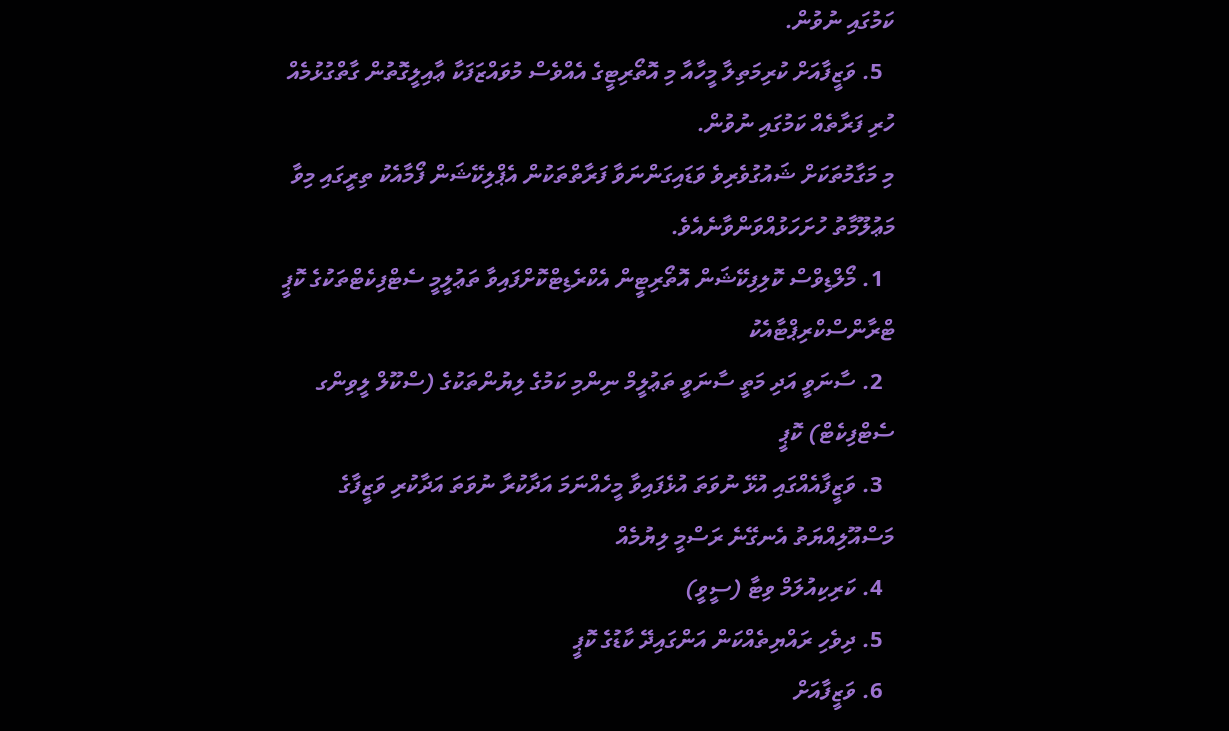ކަމުގައި ނުވުން.
  5. ވަޒީފާއަށް ކުރިމަތިލާ މީހާއާ މި އޮތޯރިޓީގެ އެއްވެސް މުވައްޒަފަކާ ޢާއިލީގޮތުން ގާތްގުޅުމެއް ހުރި ފަރާތެއް ކަމުގައި ނުވުން.
މި މަގާމުތަކަށް ޝައުގުވެރިވެ ވަޑައިގަންނަވާ ފަރާތްތަކުން އެޕްލިކޭޝަން ފޯމާއެކު ތިރީގައި މިވާ މަޢުލޫމާތު ހުށަހަޅުއްވަންވާނެއެވެ.
  1. މޯލްޑިވްސް ކޮލިފިކޭޝަން އޮތޯރިޓީން އެކްރެޑިޓްކޮށްފައިވާ ތަޢުލީމީ ސެޓްފިކެޓްތަކުގެ ކޮޕީ ޓްރާންސްކްރިޕްޓާއެކު
  2. ސާނަވީ އަދި މަތީ ސާނަވީ ތަޢުލީމް ނިންމި ކަމުގެ ލިޔުންތަކުގެ (ސްކޫލް ލީވިންގ ސެޓްފިކެޓް) ކޮޕީ
  3. ވަޒީފާއެއްގައި އުޅޭ ނުވަތަ އުޅެފައިވާ މީހެއްނަމަ އަދާކުރާ ނުވަތަ އަދާކުރި ވަޒީފާގެ މަސްއޫލިއްޔަތު އެނގޭނެ ރަސްމީ ލިޔުމެއް
  4. ކަރިކިއުލަމް ވިޓާ (ސީވީ)
  5. ދިވެހި ރައްޔިތެއްކަން އަންގައިދޭ ކާޑުގެ ކޮޕީ
  6. ވަޒީފާއަށް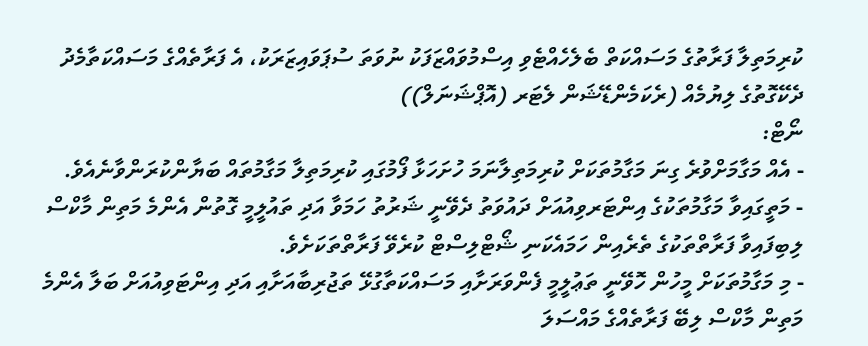ކުރިމަތިލާ ފަރާތުގެ މަސައްކަތް ބެލެހެއްޓެވި އިސްމުވައްޒަފަކު ނުވަތަ ސުޕަވައިޒަރަކު، އެ ފަރާތެއްގެ މަސައްކަތާމެދު ދެކޭގޮތުގެ ލިޔުމެއް (ރެކަމެންޑޭޝަން ލެޓަރ (އޮޕްޝަނަލް))
ނޯޓް:
- އެއް މަގާމަށްވުރެ ގިނަ މަގާމުތަކަށް ކުރިމަތިލާނަމަ ހުށަހަޅާ ފޯމުގައި ކުރިމަތިލާ މަގާމުތައް ބަޔާންކުރަންވާނެއެވެ.
- މަތީގައިވާ މަގާމުތަކުގެ އިންޓަރވިއުއަށް ދައުވަތު ދެވޭނީ ޝަރުތު ހަމަވާ އަދި ތައުލީމީ ގޮތުން އެންމެ މަތިން މާކްސް ލިބިފައިވާ ފަރާތްތަކުގެ ތެރެއިން ހަމައެކަނި ޝޯޓްލިސްޓް ކުރެވޭ ފަރާތްތަކަށެވެ.
- މި މަގާމުތަކަށް މީހުން ހޮވޭނީ ތަޢުލީމީ ފެންވަރަށާއި މަސައްކަތާގުޅޭ ތަޖުރިބާއަށާއި އަދި އިންޓަވިއުއަށް ބަލާ އެންމެ މަތިން މާކްސް ލިބޭ ފަރާތެއްގެ މައްސަލަ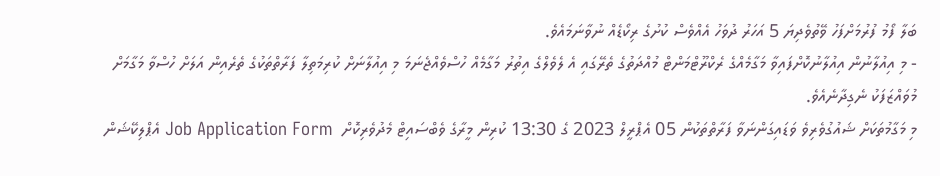ބަލާ ފޯމު ފުރުމަށްފަހު ވޭތުވެދިޔަ 5 އަހަރު ދުވަހު އެއްވެސް ކުށުގެ ރިކޯޑެއް ނުވާނަމައެވެ.
- މި އިއުލާނުން އިއުލާނުކޮށްފައިވާ މަގާމެއްގެ ރެކްރޫޓްމަންޓް މުއްދަތުގެ ތެރޭގައި އެ ލެވެލްގެ އިތުރު މަގާމެއް ހުސްވެއްޖެނަމަ މި އިއުލާނަށް ކުރިމަތިލާ ފަރާތްތަކުގެ ތެރެއިން އަލަށް ހުސްވާ މަގާމަށް މުވައްޒަފަކު ނެގިދާނެއެވެ.
މި މަގާމުތަކަށް ޝައުގުވެރިވެ ވަޑައިގަންނަވާ ފަރާތްތަކުން 05 އެޕްރީލް 2023 ގެ 13:30 ކުރިން މީރާގެ ވެބްސައިޓް މެދުވެރިކޮށް  Job Application Form އެޕްލިކޭޝަން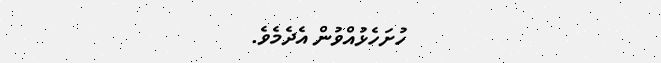ހުށަހެޅުއްވުން އެދެމެވެ.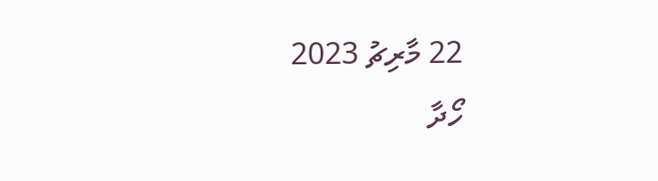22 މާރިޗު 2023
ހޯދާ